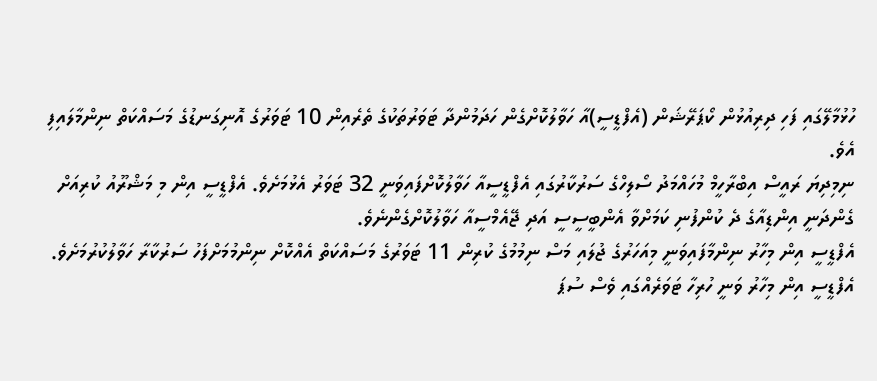ހުޅުމާލޭގައި ފަހި ދިރިއުޅުން ކޯޕަރޭޝަން (އެފްޑީސީ)އާ ހަވާލުކޮށްގެން ހަދަމުންދާ ޓަވަރުތަކުގެ ތެރެއިން 10 ޓަވަރުގެ އޮނިގަނޑުގެ މަސައްކަތް ނިންމާލައިފި އެވެ.
ނިމިދިޔަ ރައީސް އިބްރާހީމް މުހައްމަދު ސޯލިހްގެ ސަރުކާރުގައި އެފްޑީސީއާ ހަވާލުކޮށްފައިވަނީ 32 ޓަވަރު އެޅުމަށެވެ. އެފްޑީސީ އިން މި މަޝްރޫއު ކުރިއަށް ގެންދަނީ އިންޑިއާގެ ދެ ކުންފުނި ކަމަށްވާ އެންބީސީސީ އަދި ޖޭއެމްސީއާ ހަވާލުކޮށްގެންނެވެ.
އެފްޑީސީ އިން މިހާރު ނިންމާފައިވަނީ މިއަހަރުގެ ޖުލައި މަސް ނިމުމުގެ ކުރިން 11 ޓަވަރުގެ މަސައްކަތް އެއްކޮށް ނިންމުމަށްފަހު ސަރުކާރާ ހަވާލުކުރުމަށެވެ.
އެފްޑީސީ އިން މިހާރު ވަނީ ހުރިހާ ޓަވަރެއްގައި ވެސް ސުޕަ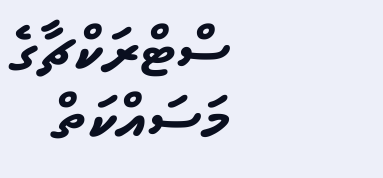ސްޓްރަކްޗާގެ މަސައްކަތް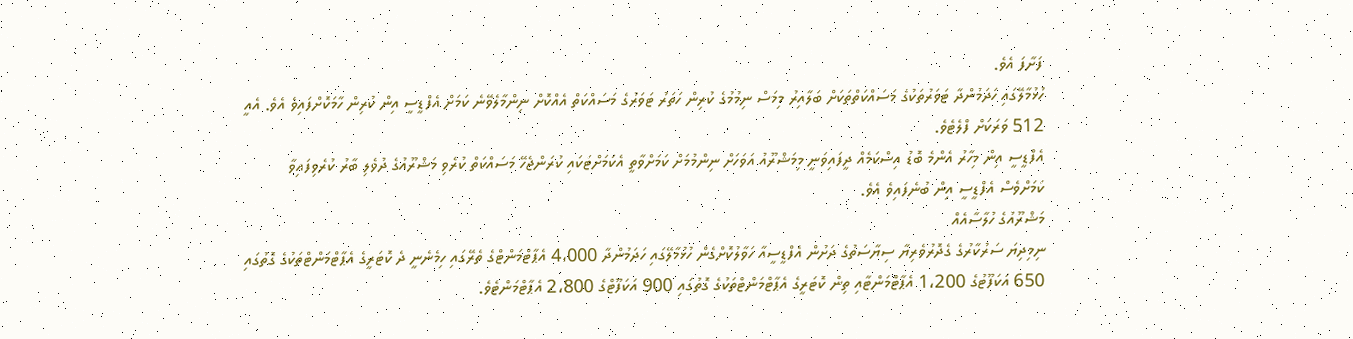ފަށާފަ އެވެ.
ހުޅުމާލޭގައި ހަދަމުންދާ ޓަވަރުތަކުގެ މަސައްކަތްތަކަށް ބަލާއިރު މިމަސް ނިމުމުގެ ކުރިން ހަތަރު ޓަވަރުގެ މަސައްކަތް އެއްކޮށް ނިންމާލެވޭނެ ކަމަށް އެފްޑީސީ އިން ކުރިން ހާމަކޮށްފައިވެ އެވެ. އެއީ 512 ވަރަކަށް ފްލެޓެވެ.
އެފްޑީސީ އިން މިހާރު އެންމެ ބޮޑު އިސްކަމެއް ދީފައިވަނީ މިމަޝްރޫއު އަވަހަށް ނިންމުމަށް ކަމަށްވާތީ އެކަމަށްޓަކައި ކުރަންޖެހޭ މަސައްކަތް ކުރެވި މަޝްރޫއުގެ ދުވެލި ބާރު ކުރެވިފައިވާ ކަމަށްވެސް އެފްޑީސީ އިން ބުނެފައިވެ އެވެ.
މަޝްރޫއުގެ ހުލާސާއެއް
ނިމިދިޔަ ސަރުކާރުގެ ގެދޮރުވެރިޔާ ސިޔާސަތުގެ ދަށުން އެފްޑީސީއާ ހަވާލުކޮށްގެން ހުޅުމާލޭގައި ހަދަމުންދާ 4،000 އެޕާޓްމަންޓްގެ ތެރޭގައި ހިމެނެނީ ދެ ކޮޓަރީގެ އެޕާޓްމަންޓްތަކުގެ ގޮތުގައި 650 އަކަފޫޓުގެ 1،200 އެޕާޓްމަންޓާއި ތިން ކޮޓަރީގެ އެޕާޓްމަންޓްތަކުގެ ގޮތުގައި 900 އަކަފޫޓްގެ 2،800 އެޕާޓްމަންޓެވެ.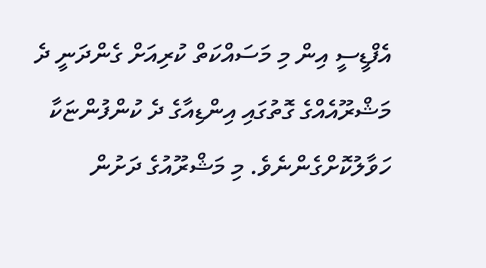އެފްޑީސީ އިން މި މަސައްކަތް ކުރިއަށް ގެންދަނީ ދެ މަޝްރޫއެއްގެ ގޮތުގައި އިންޑިއާގެ ދެ ކުންފުންޏަކާ ހަވާލުކޮށްގެންނެވެ. މި މަޝްރޫއުގެ ދަށުން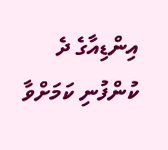އިންޑިއާގެ ދެ ކުންފުނި ކަމަށްވާ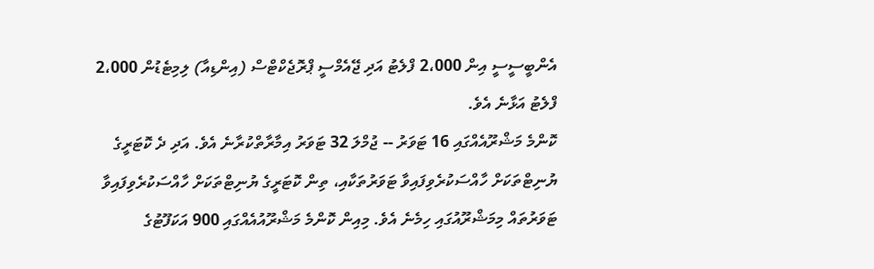އެންބީސީސީ އިން 2،000 ފްލެޓު އަދި ޖޭއެމްސީ ޕްރޮޖެކްޓްސް (އިންޑިއާ) ލިމިޓެޑުން 2،000 ފްލެޓު އަޅާނެ އެވެ.
ކޮންމެ މަޝްރޫއެއްގައި 16 ޓަވަރު -- ޖުމްލަ 32 ޓަވަރު އިމާރާތްކުރާނެ އެވެ. އަދި ދެ ކޮޓަރީގެ ޔުނިޓްތަކަށް ހާއްސަކުރެވިފައިވާ ޓަވަރުތަކާއި، ތިން ކޮޓަރީގެ ޔުނިޓްތަކަށް ހާއްސަކުރެވިފައިވާ ޓަވަރުތައް މިމަޝްރޫއުގައި ހިމެނެ އެވެ. މިއިން ކޮންމެ މަޝްރޫއުއެއްގައި 900 އަކަފޫޓުގެ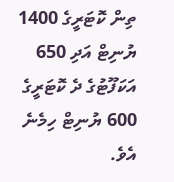ތިން ކޮޓަރީގެ 1400 ޔުނިޓް އަދި 650 އަކަފޫޓުގެ ދެ ކޮޓަރީގެ 600 ޔުނިޓް ހިމެނެ އެވެ.